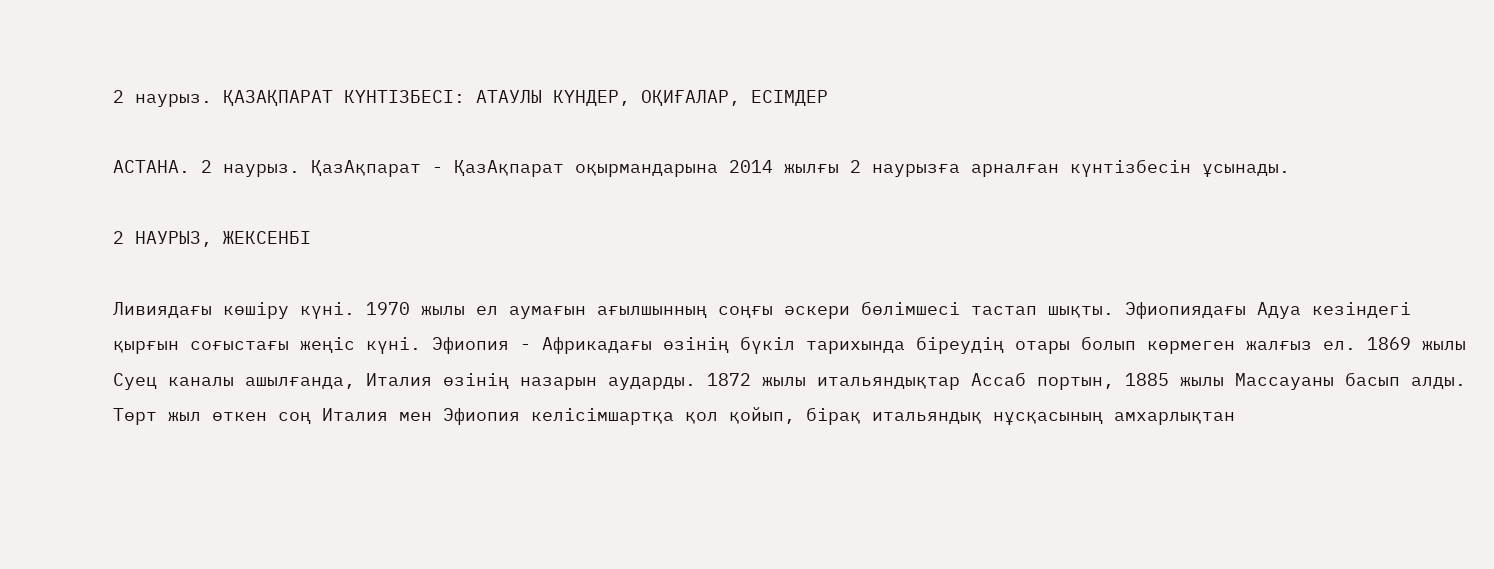2 наурыз. ҚАЗАҚПАРАТ КҮНТІЗБЕСІ: АТАУЛЫ КҮНДЕР, ОҚИҒАЛАР, ЕСІМДЕР

АСТАНА. 2 наурыз. ҚазАқпарат - ҚазАқпарат оқырмандарына 2014 жылғы 2 наурызға арналған күнтізбесін ұсынады.

2 НАУРЫЗ, ЖЕКСЕНБІ

Ливиядағы көшіру күні. 1970 жылы ел аумағын ағылшынның соңғы әскери бөлімшесі тастап шықты. Эфиопиядағы Адуа кезіндегі қырғын соғыстағы жеңiс күні. Эфиопия - Африкадағы өзінің бүкіл тарихында біреудің отары болып көрмеген жалғыз ел. 1869 жылы Суец каналы ашылғанда, Италия өзінің назарын аударды. 1872 жылы итальяндықтар Ассаб портын, 1885 жылы Массауаны басып алды. Төрт жыл өткен соң Италия мен Эфиопия келісімшартқа қол қойып, бірақ итальяндық нұсқасының амхарлықтан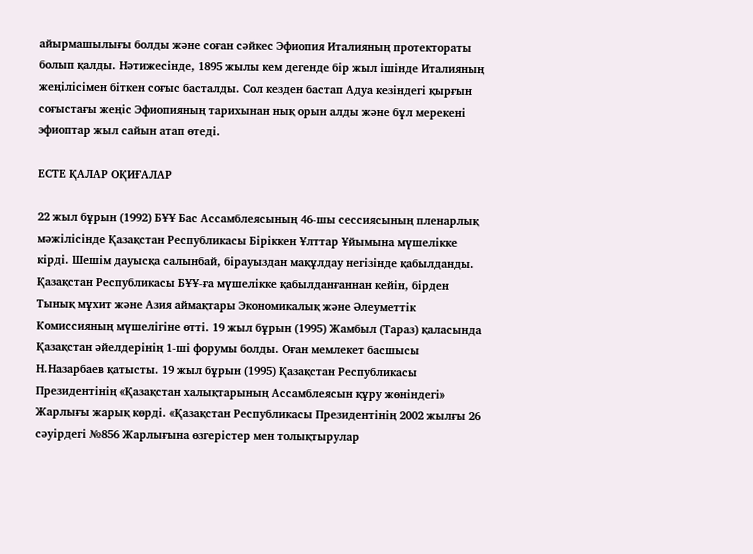айырмашылығы болды және соған сәйкес Эфиопия Италияның протектораты болып қалды. Нәтижесінде, 1895 жылы кем дегенде бір жыл ішінде Италияның жеңілісімен біткен соғыс басталды. Сол кезден бастап Адуа кезіндегі қырғын соғыстағы жеңіс Эфиопияның тарихынан нық орын алды және бұл мерекені эфиоптар жыл сайын атап өтеді.

ЕСТЕ ҚАЛАР ОҚИҒАЛАР

22 жыл бұрын (1992) БҰҰ Бас Ассамблеясының 46-шы сессиясының пленарлық мәжілісінде Қазақстан Республикасы Біріккен Ұлттар Ұйымына мүшелікке кірді. Шешім дауысқа салынбай, бірауыздан мақұлдау негізінде қабылданды. Қазақстан Республикасы БҰҰ-ға мүшелікке қабылданғаннан кейін, бірден Тынық мұхит және Азия аймақтары Экономикалық және Әлеуметтік Комиссияның мүшелігіне өтті. 19 жыл бұрын (1995) Жамбыл (Тараз) қаласында Қазақстан әйелдерінің 1-ші форумы болды. Оған мемлекет басшысы Н.Назарбаев қатысты. 19 жыл бұрын (1995) Қазақстан Республикасы Президентінің «Қазақстан халықтарының Ассамблеясын құру жөніндегі» Жарлығы жарық көрді. «Қазақстан Республикасы Президентінің 2002 жылғы 26 сәуірдегі №856 Жарлығына өзгерістер мен толықтырулар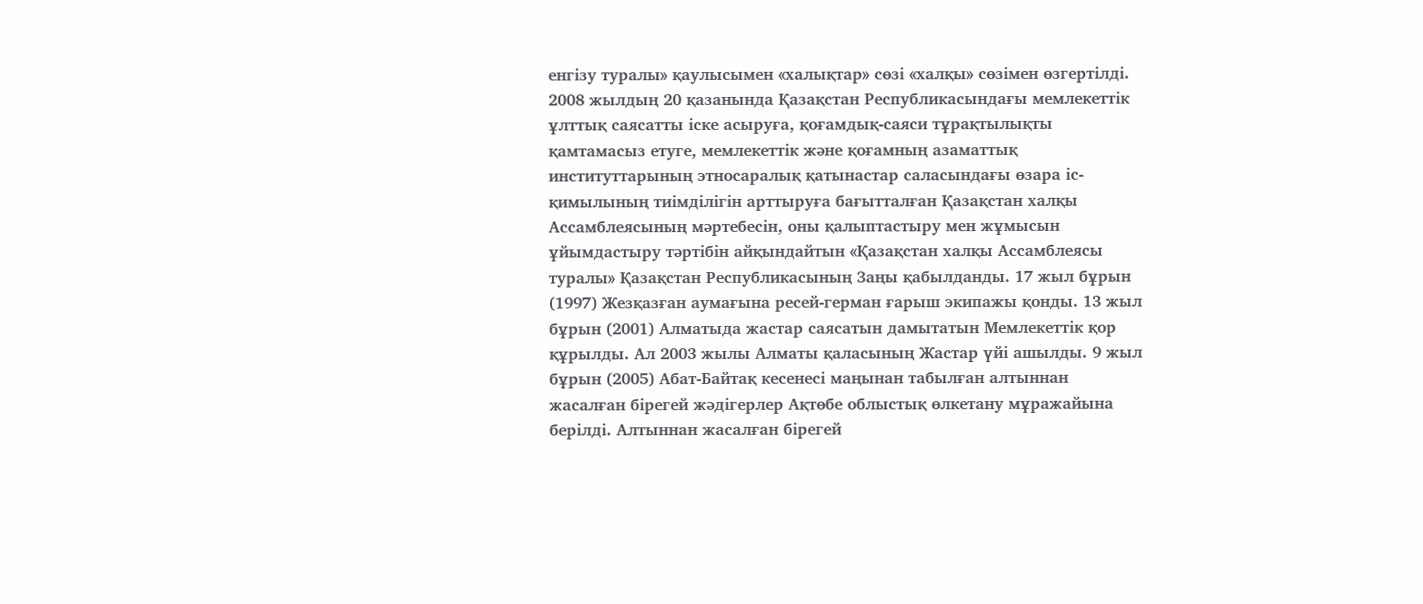енгізу туралы» қаулысымен «халықтар» сөзі «халқы» сөзімен өзгертілді. 2008 жылдың 20 қазанында Қазақстан Республикасындағы мемлекеттiк ұлттық саясатты iске асыруға, қоғамдық-саяси тұрақтылықты қамтамасыз етуге, мемлекеттiк және қоғамның азаматтық институттарының этносаралық қатынастар саласындағы өзара iс-қимылының тиiмдiлiгiн арттыруға бағытталған Қазақстан халқы Ассамблеясының мәртебесiн, оны қалыптастыру мен жұмысын ұйымдастыру тәртiбiн айқындайтын «Қазақстан халқы Ассамблеясы туралы» Қазақстан Республикасының Заңы қабылданды. 17 жыл бұрын (1997) Жезқазған аумағына ресей-герман ғарыш экипажы қонды. 13 жыл бұрын (2001) Алматыда жастар саясатын дамытатын Мемлекеттік қор құрылды. Ал 2003 жылы Алматы қаласының Жастар үйі ашылды. 9 жыл бұрын (2005) Абат-Байтақ кесенесі маңынан табылған алтыннан жасалған бірегей жәдігерлер Ақтөбе облыстық өлкетану мұражайына берілді. Алтыннан жасалған бірегей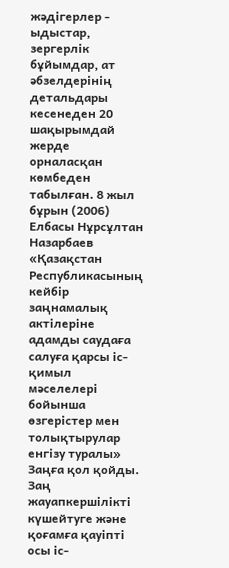жәдігерлер - ыдыстар, зергерлік бұйымдар, ат әбзелдерінің детальдары кесенеден 20 шақырымдай жерде орналасқан көмбеден табылған. 8 жыл бұрын (2006) Елбасы Нұрсұлтан Назарбаев «Қазақстан Республикасының кейбір заңнамалық актілеріне адамды саудаға салуға қарсы іс-қимыл мәселелері бойынша өзгерістер мен толықтырулар енгізу туралы» Заңға қол қойды. Заң жауапкершілікті күшейтуге және қоғамға қауіпті осы іс-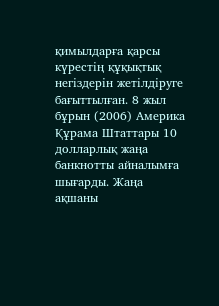қимылдарға қарсы күрестің құқықтық негіздерін жетілдіруге бағыттылған. 8 жыл бұрын (2006) Америка Құрама Штаттары 10 долларлық жаңа банкнотты айналымға шығарды. Жаңа ақшаны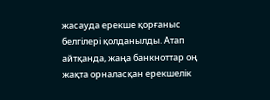жасауда ерекше қорғаныс белгілері қолданылды. Атап айтқанда, жаңа банкноттар оң жақта орналасқан ерекшелік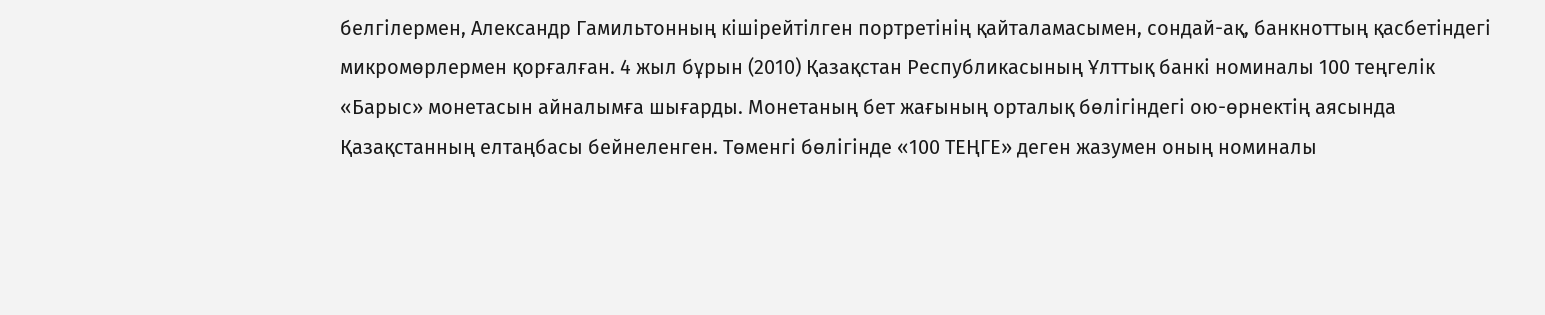белгілермен, Александр Гамильтонның кішірейтілген портретінің қайталамасымен, сондай-ақ, банкноттың қасбетіндегі микромөрлермен қорғалған. 4 жыл бұрын (2010) Қазақстан Республикасының Ұлттық банкі номиналы 100 теңгелік «Барыс» монетасын айналымға шығарды. Монетаның бет жағының орталық бөлігіндегі ою-өрнектің аясында Қазақстанның елтаңбасы бейнеленген. Төменгі бөлігінде «100 ТЕҢГЕ» деген жазумен оның номиналы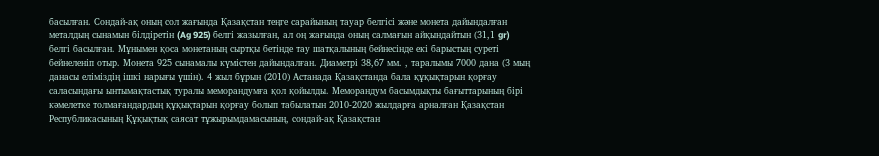басылған. Сондай-ақ оның сол жағында Қазақстан теңге сарайының тауар белгісі және монета дайындалған металдың сынамын білдіретін (Ag 925) белгі жазылған, ал оң жағында оның салмағын айқындайтын (31,1 gr) белгі басылған. Мұнымен қоса монетаның сыртқы бетінде тау шатқалының бейнесінде екі барыстың суреті бейнеленіп отыр. Монета 925 сынамалы күмістен дайындалған. Диаметрі 38,67 мм. , таралымы 7000 дана (3 мың данасы еліміздің ішкі нарығы үшін). 4 жыл бұрын (2010) Астанада Қазақстанда бала құқықтарын қорғау саласындағы ынтымақтастық туралы меморандумға қол қойылды. Меморандум басымдықты бағыттарының бірі кәмелетке толмағандардың құқықтарын қорғау болып табылатын 2010-2020 жылдарға арналған Қазақстан Республикасының Құқықтық саясат тұжырымдамасының, сондай-ақ Қазақстан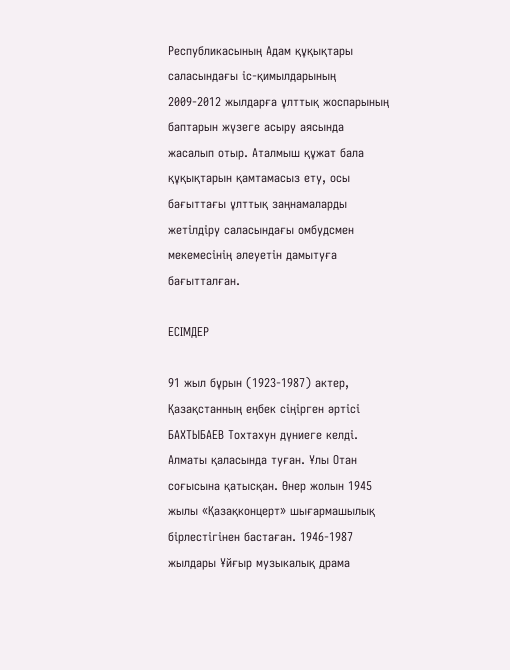Республикасының Адам құқықтары саласындағы іс-қимылдарының 2009-2012 жылдарға ұлттық жоспарының баптарын жүзеге асыру аясында жасалып отыр. Аталмыш құжат бала құқықтарын қамтамасыз ету, осы бағыттағы ұлттық заңнамаларды жетілдіру саласындағы омбудсмен мекемесінің әлеуетін дамытуға бағытталған.

ЕСІМДЕР

91 жыл бұрын (1923-1987) актер, Қазақстанның еңбек сіңірген әртісі БАХТЫБАЕВ Тохтахун дүниеге келді. Алматы қаласында туған. Ұлы Отан соғысына қатысқан. Өнер жолын 1945 жылы «Қазақконцерт» шығармашылық бірлестігінен бастаған. 1946-1987 жылдары Ұйғыр музыкалық драма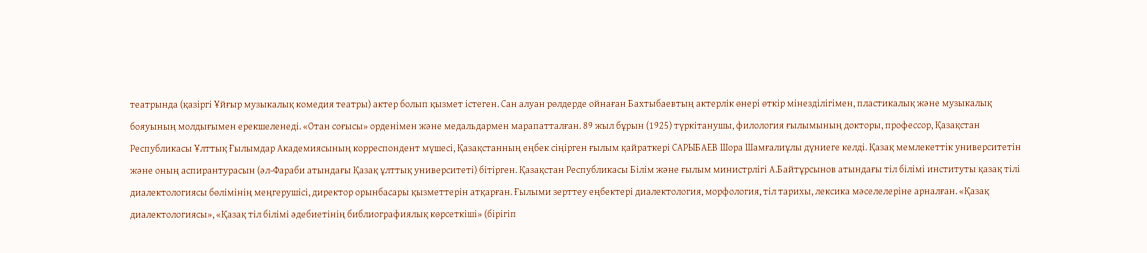театрында (қазіргі Ұйғыр музыкалық комедия театры) актер болып қызмет істеген. Сан алуан рөлдерде ойнаған Бахтыбаевтың актерлік өнері өткір мінезділігімен, пластикалық және музыкалық бояуының молдығымен ерекшеленеді. «Отан соғысы» орденімен және медальдармен марапатталған. 89 жыл бұрын (1925) түркітанушы, филология ғылымының докторы, профессор, Қазақстан Республикасы Ұлттық Ғылымдар Академиясының корреспондент мүшесі, Қазақстанның еңбек сіңірген ғылым қайраткері САРЫБАЕВ Шора Шамғалиұлы дүниеге келді. Қазақ мемлекеттік университетін және оның аспирантурасын (әл-Фараби атындағы Қазақ ұлттық университеті) бітірген. Қазақстан Республикасы Білім және ғылым министрлігі А.Байтұрсынов атындағы тіл білімі институты қазақ тілі диалектологиясы бөлімінің меңгерушісі, директор орынбасары қызметтерін атқарған. Ғылыми зерттеу еңбектері диалектология, морфология, тіл тарихы, лексика мәселелеріне арналған. «Қазақ диалектологиясы», «Қазақ тіл білімі әдебиетінің библиографиялық көрсеткіші» (бірігіп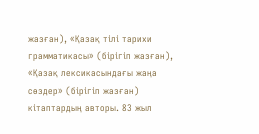жазған), «Қазақ тілі тарихи грамматикасы» (бірігіп жазған), «Қазақ лексикасындағы жаңа сөздер» (бірігіп жазған) кітаптардың авторы. 83 жыл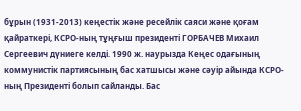бұрын (1931-2013) кеңестік және ресейлік саяси және қоғам қайраткері, КСРО-ның тұңғыш президенті ГОРБАЧЕВ Михаил Сергеевич дүниеге келді. 1990 ж. наурызда Кеңес одағының коммунистік партиясының бас хатшысы және сәуір айында КСРО-ның Президенті болып сайланды. Бас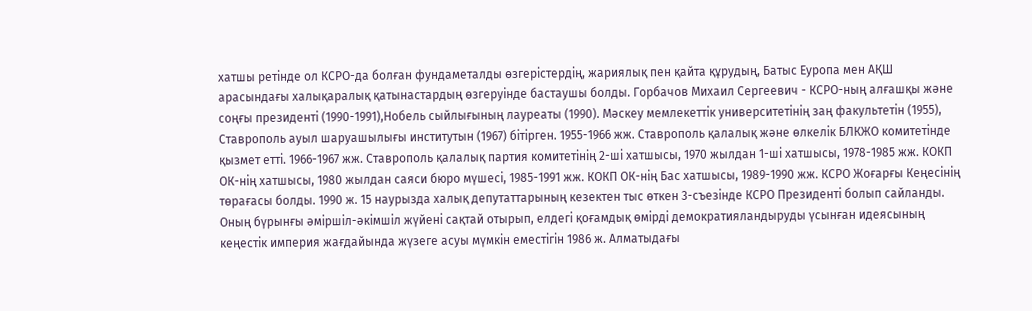хатшы ретінде ол КСРО-да болған фундаметалды өзгерістердің, жариялық пен қайта құрудың, Батыс Еуропа мен АҚШ арасындағы халықаралық қатынастардың өзгеруінде бастаушы болды. Горбачов Михаил Сергеевич - КСРО-ның алғашқы және соңғы президенті (1990-1991),Нобель сыйлығының лауреаты (1990). Мәскеу мемлекеттік университетінің заң факультетін (1955), Ставрополь ауыл шаруашылығы институтын (1967) бітірген. 1955-1966 жж. Ставрополь қалалық және өлкелік БЛКЖО комитетінде қызмет етті. 1966-1967 жж. Ставрополь қалалық партия комитетінің 2-ші хатшысы, 1970 жылдан 1-ші хатшысы, 1978-1985 жж. КОКП ОК-нің хатшысы, 1980 жылдан саяси бюро мүшесі, 1985-1991 жж. КОКП ОК-нің Бас хатшысы, 1989-1990 жж. КСРО Жоғарғы Кеңесінің төрағасы болды. 1990 ж. 15 наурызда халық депутаттарының кезектен тыс өткен 3-съезінде КСРО Президенті болып сайланды. Оның бүрынғы әміршіл-әкімшіл жүйені сақтай отырып, елдегі қоғамдық өмірді демократияландыруды үсынған идеясының кеңестік империя жағдайында жүзеге асуы мүмкін еместігін 1986 ж. Алматыдағы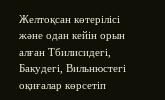Желтоқсан көтерілісі және одан кейін орын алған Тбилисидегі, Бакудегі, Вильнюстегі оқиғалар көрсетіп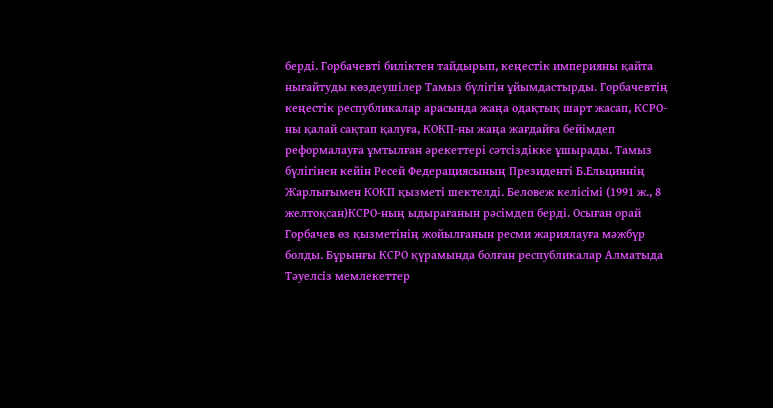берді. Горбачевті биліктен тайдырып, кеңестік империяны қайта нығайтуды көздеушілер Тамыз бүлігін ұйымдастырды. Горбачевтің кеңестік республикалар арасында жаңа одақтық шарт жасап, КСРО-ны қалай сақтап қалуға, КОКП-ны жаңа жағдайға бейімдеп реформалауға ұмтылған әрекеттері сәтсіздікке ұшырады. Тамыз бүлігінен кейін Ресей Федерациясының Президенті Б.Ельциннің Жарлығымен КОКП қызметі шектелді. Беловеж келісімі (1991 ж., 8 желтоқсан)КСРО-ның ыдырағанын рәсімдеп берді. Осыған орай Горбачев өз қызметінің жойылғанын ресми жариялауға мәжбүр болды. Бұрынғы КСРО қүрамында болған республикалар Алматыда Тәуелсіз мемлекеттер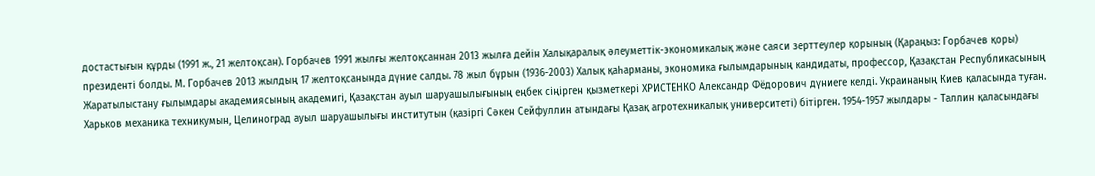достастығын құрды (1991 ж., 21 желтоқсан). Горбачев 1991 жылғы желтоқсаннан 2013 жылға дейін Халықаралық әлеуметтік-экономикалық және саяси зерттеулер қорының (Қараңыз: Горбачев қоры) президенті болды. М. Горбачев 2013 жылдың 17 желтоқсанында дүние салды. 78 жыл бұрын (1936-2003) Халық қаһарманы, экономика ғылымдарының кандидаты, профессор, Қазақстан Республикасының Жаратылыстану ғылымдары академиясының академигі, Қазақстан ауыл шаруашылығының еңбек сіңірген қызметкері ХРИСТЕНКО Александр Фёдорович дүниеге келді. Украинаның Киев қаласында туған. Харьков механика техникумын, Целиноград ауыл шаруашылығы институтын (қазіргі Сәкен Сейфуллин атындағы Қазақ агротехникалық университеті) бітірген. 1954-1957 жылдары - Таллин қаласындағы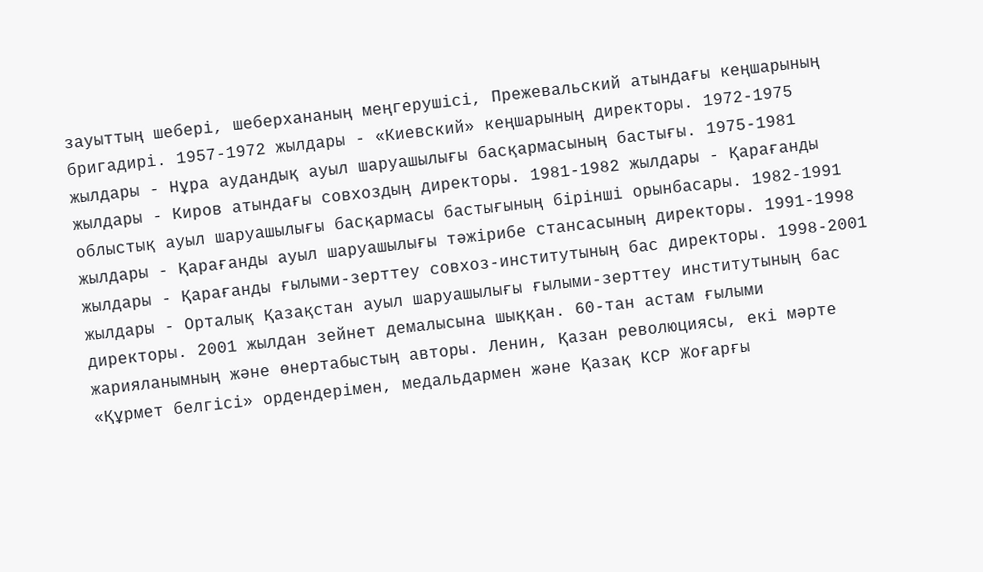зауыттың шебері, шеберхананың меңгерушісі, Прежевальский атындағы кеңшарының бригадирі. 1957-1972 жылдары - «Киевский» кеңшарының директоры. 1972-1975 жылдары - Нұра аудандық ауыл шаруашылығы басқармасының бастығы. 1975-1981 жылдары - Киров атындағы совхоздың директоры. 1981-1982 жылдары - Қарағанды облыстық ауыл шаруашылығы басқармасы бастығының бірінші орынбасары. 1982-1991 жылдары - Қарағанды ауыл шаруашылығы тәжірибе стансасының директоры. 1991-1998 жылдары - Қарағанды ғылыми-зерттеу совхоз-институтының бас директоры. 1998-2001 жылдары - Орталық Қазақстан ауыл шаруашылығы ғылыми-зерттеу институтының бас директоры. 2001 жылдан зейнет демалысына шыққан. 60-тан астам ғылыми жарияланымның және өнертабыстың авторы. Ленин, Қазан революциясы, екі мәрте «Құрмет белгісі» ордендерімен, медальдармен және Қазақ КСР Жоғарғы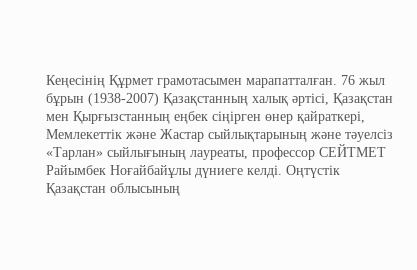Кеңесінің Құрмет грамотасымен марапатталған. 76 жыл бұрын (1938-2007) Қазақстанның халық әртісі, Қазақстан мен Қырғызстанның еңбек сіңірген өнер қайраткері, Мемлекеттік және Жастар сыйлықтарының және тәуелсіз «Тарлан» сыйлығының лауреаты, профессор СЕЙТМЕТ Райымбек Ноғайбайұлы дүниеге келді. Оңтүстік Қазақстан облысының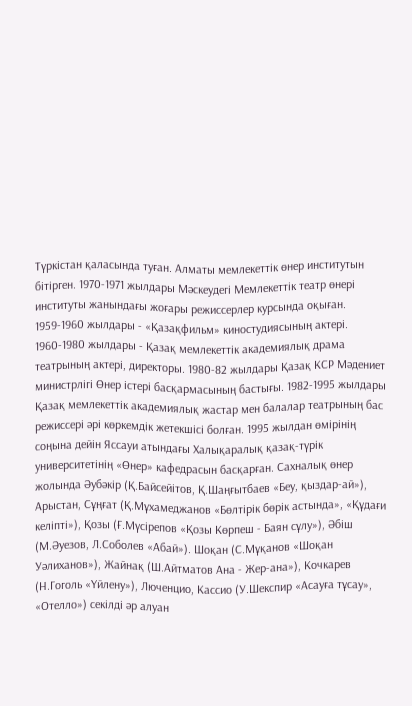Түркістан қаласында туған. Алматы мемлекеттік өнер институтын бітірген. 1970-1971 жылдары Мәскеудегі Мемлекеттік театр өнері институты жанындағы жоғары режиссерлер курсында оқыған. 1959-1960 жылдары - «Қазақфильм» киностудиясының актері. 1960-1980 жылдары - Қазақ мемлекеттік академиялық драма театрының актері, директоры. 1980-82 жылдары Қазақ КСР Мәдениет министрлігі Өнер істері басқармасының бастығы. 1982-1995 жылдары Қазақ мемлекеттік академиялық жастар мен балалар театрының бас режиссері әрі көркемдік жетекшісі болған. 1995 жылдан өмірінің соңына дейін Яссауи атындағы Халықаралық қазақ-түрік университетінің «Өнер» кафедрасын басқарған. Сахналық өнер жолында Әубәкір (Қ.Байсейітов, Қ.Шаңғытбаев «Беу, қыздар-ай»), Арыстан, Сұңғат (Қ.Мұхамеджанов «Бөлтірік бөрік астында», «Құдағи келіпті»), Қозы (Ғ.Мүсірепов «Қозы Көрпеш - Баян сұлу»), Әбіш (М.Әуезов, Л.Соболев «Абай»). Шоқан (С.Мұқанов «Шоқан Уәлиханов»), Жайнақ (Ш.Айтматов Ана - Жер-ана»), Кочкарев (Н.Гоголь «Үйлену»), Люченцио, Кассио (У.Шекспир «Асауға тұсау», «Отелло») секілді әр алуан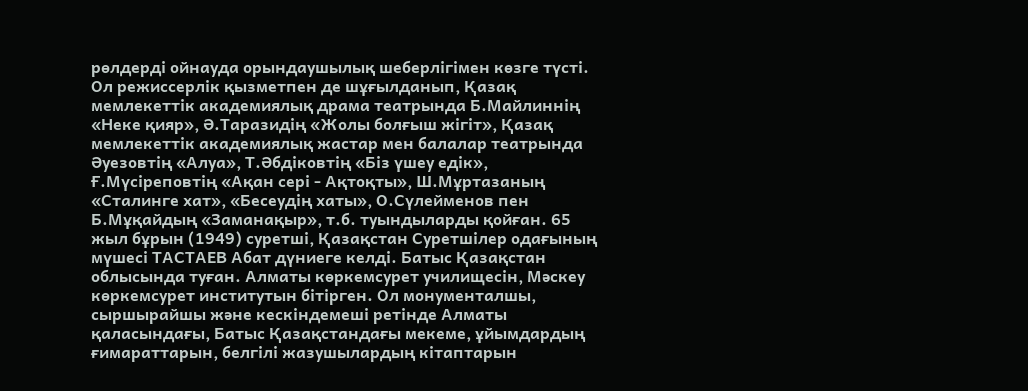рөлдерді ойнауда орындаушылық шеберлігімен көзге түсті. Ол режиссерлік қызметпен де шұғылданып, Қазақ мемлекеттік академиялық драма театрында Б.Майлиннің «Неке қияр», Ә.Таразидің «Жолы болғыш жігіт», Қазақ мемлекеттік академиялық жастар мен балалар театрында Әуезовтің «Алуа», Т.Әбдіковтің «Біз үшеу едік», Ғ.Мүсіреповтің «Ақан сері - Ақтоқты», Ш.Мұртазаның «Сталинге хат», «Бесеудің хаты», О.Сүлейменов пен Б.Мұқайдың «Заманақыр», т.б. туындыларды қойған. 65 жыл бұрын (1949) суретші, Қазақстан Суретшілер одағының мүшесі ТАСТАЕВ Абат дүниеге келді. Батыс Қазақстан облысында туған. Алматы көркемсурет училищесін, Мәскеу көркемсурет институтын бітірген. Ол монументалшы, сыршырайшы және кескіндемеші ретінде Алматы қаласындағы, Батыс Қазақстандағы мекеме, ұйымдардың ғимараттарын, белгілі жазушылардың кітаптарын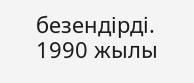безендірді. 1990 жылы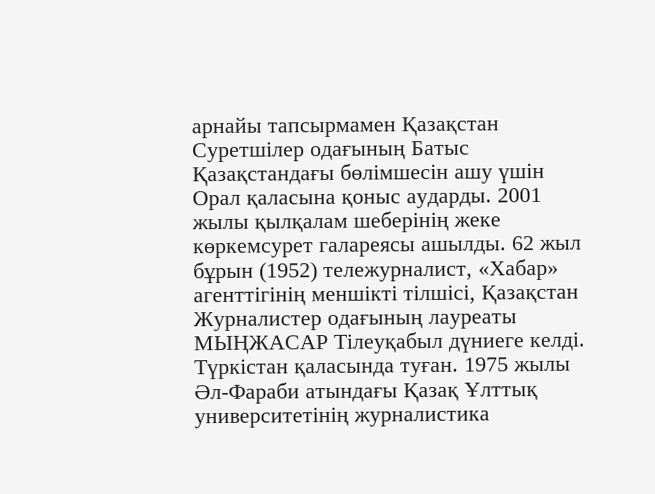арнайы тапсырмамен Қазақстан Суретшілер одағының Батыс Қазақстандағы бөлімшесін ашу үшін Орал қаласына қоныс аударды. 2001 жылы қылқалам шеберінің жеке көркемсурет галареясы ашылды. 62 жыл бұрын (1952) тележурналист, «Хабар» агенттігінің меншікті тілшісі, Қазақстан Журналистер одағының лауреаты МЫҢЖАСАР Тілеуқабыл дүниеге келді. Түркістан қаласында туған. 1975 жылы Әл-Фараби атындағы Қазақ Ұлттық университетінің журналистика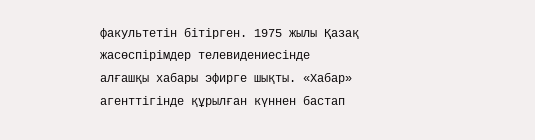факультетін бітірген. 1975 жылы Қазақ жасөспірімдер телевидениесінде алғашқы хабары эфирге шықты. «Хабар» агенттігінде құрылған күннен бастап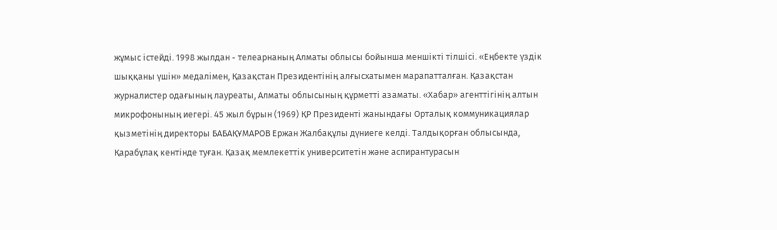жұмыс істейді. 1998 жылдан - телеарнаның Алматы облысы бойынша меншікті тілшісі. «Еңбекте үздік шыққаны үшін» медалімен, Қазақстан Президентінің алғысхатымен марапатталған. Қазақстан журналистер одағының лауреаты, Алматы облысының құрметті азаматы. «Хабар» агенттігінің алтын микрофонының иегері. 45 жыл бұрын (1969) ҚР Президенті жанындағы Орталық коммуникациялар қызметінің директоры БАБАҚҰМАРОВ Ержан Жалбақұлы дүниеге келді. Талдықорған облысында, Қарабұлақ кентінде туған. Қазақ мемлекеттік университетін және аспирантурасын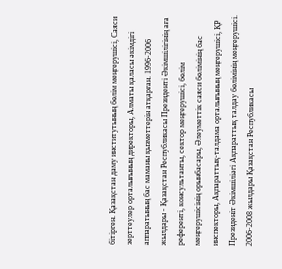бітірген. Қазақстан даму институтының бөлім меңгерушісі, Саяси зерттеулер орталығының директоры, Алматы қаласы әкімдігі аппаратының бас маманы қызметтерін атқарған. 1996-2006 жылдары - Қазақстан Республикасы Президенті Әкімшілігінің аға референті, консультанты, сектор меңгерушісі, бөлім меңгерушісінің орынбасары, Әлеуметтік саяси бөлімінің бас инспекторы, Ақпараттық-талдама орталығының меңгерушісі, ҚР Президеніт Әкімшіліәгі Ақпараттық талдау бөлімінің меңгерушісі. 2006-2008 жылдары Қазақстан Республикасы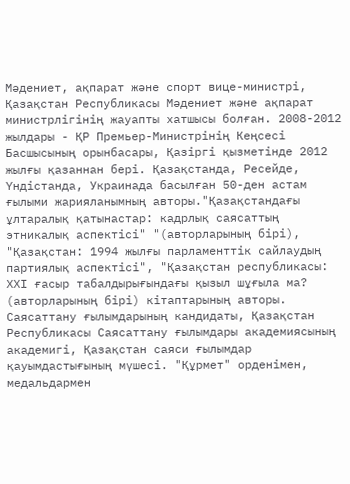Мәдениет, ақпарат және спорт вице-министрі, Қазақстан Республикасы Мәдениет және ақпарат министрлігінің жауапты хатшысы болған. 2008-2012 жылдары - ҚР Премьер-Министрінің Кеңсесі Басшысының орынбасары, Қазіргі қызметінде 2012 жылғы қазаннан бері. Қазақстанда, Ресейде, Үндістанда, Украинада басылған 50-ден астам ғылыми жарияланымның авторы."Қазақстандағы ұлтаралық қатынастар: кадрлық саясаттың этникалық аспектісі" "(авторларының бірі), "Қазақстан: 1994 жылғы парламенттік сайлаудың партиялық аспектісі", "Қазақстан республикасы: ХХІ ғасыр табалдырығындағы қызыл шұғыла ма? (авторларының бірі) кітаптарының авторы. Саясаттану ғылымдарының кандидаты, Қазақстан Республикасы Саясаттану ғылымдары академиясының академигі, Қазақстан саяси ғылымдар қауымдастығының мүшесі. "Құрмет" орденімен, медальдармен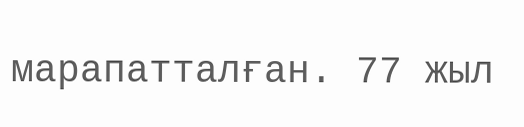марапатталған. 77 жыл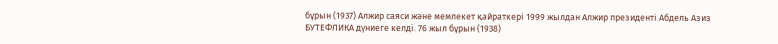бұрын (1937) Алжир саяси және мемлекет қайраткері 1999 жылдан Алжир президенті Абдель Азиз БУТЕФЛИКА дүниеге келді. 76 жыл бұрын (1938)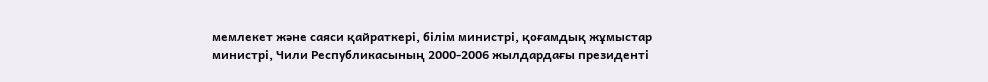мемлекет және саяси қайраткері, білім министрі, қоғамдық жұмыстар министрі, Чили Республикасының 2000-2006 жылдардағы президенті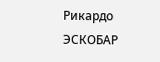Рикардо ЭСКОБАР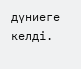дүниеге келді.